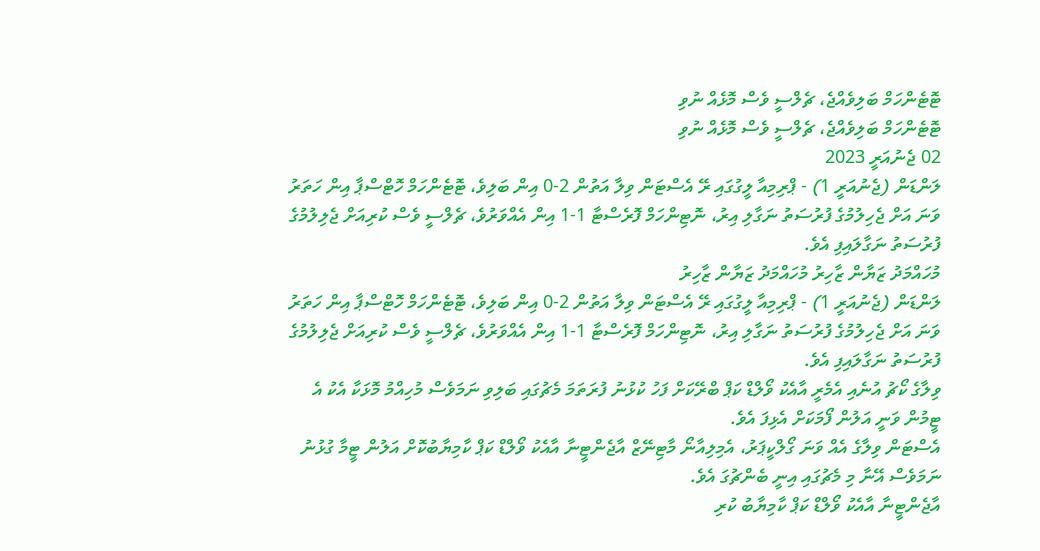ޓޮޓެންހަމް ބަލިވެއްޖެ، ޗެލްސީ ވެސް މޮޅެއް ނުވި
ޓޮޓެންހަމް ބަލިވެއްޖެ، ޗެލްސީ ވެސް މޮޅެއް ނުވި
02 ޖެނުއަރީ 2023
ލަންޑަން (ޖެނުއަރީ 1) - ޕްރިމިއާ ލީގުގައި ރޭ އެސްޓަން ވިލާ އަތުން 2-0 އިން ބަލިވެ، ޓޮޓެންހަމް ހޮޓްސްޕާ އިން ހަތަރު ވަނަ އަށް ޖެހިލުމުގެ ފުރުސަތު ނަގާލި އިރު، ނޮޓިންހަމް ފޮރެސްޓާ 1-1 އިން އެއްވަރުވެ، ޗެލްސީ ވެސް ކުރިއަށް ޖެލިލުމުގެ ފުރުސަތު ނަގާލައިފި އެވެ.
މުހައްމަދު ޒަޔާން ޒާހިރު މުހައްމަދު ޒަޔާން ޒާހިރު
ލަންޑަން (ޖެނުއަރީ 1) - ޕްރިމިއާ ލީގުގައި ރޭ އެސްޓަން ވިލާ އަތުން 2-0 އިން ބަލިވެ، ޓޮޓެންހަމް ހޮޓްސްޕާ އިން ހަތަރު ވަނަ އަށް ޖެހިލުމުގެ ފުރުސަތު ނަގާލި އިރު، ނޮޓިންހަމް ފޮރެސްޓާ 1-1 އިން އެއްވަރުވެ، ޗެލްސީ ވެސް ކުރިއަށް ޖެލިލުމުގެ ފުރުސަތު ނަގާލައިފި އެވެ.
ވިލާގެ ކޯޗު އުނެއި އެމެރީ އާއެކު ވޯލްޑް ކަޕް ބްރޭކަށް ފަހު ކުޅުނު ފުރަތަމަ މެޗުގައި ބަލިވި ނަމަވެސް މުހިއްމު މޮޅަކާ އެކު އެ ޓީމުން ވަނީ އަލުން ފޯމަކަށް އެޅިފަ އެވެ.
އެސްޓަން ވިލާގެ އެއް ވަނަ ގޯލްކީޕަރު، އެމިލިއާނޯ މާޓިނޭޒް އާޖެންޓީނާ އާއެކު ވޯލްޑް ކަޕް ކާމިޔާބުކޮށް އަލުން ޓީމާ ގުޅުނު ނަމަވެސް އޭނާ މި މެޗުގައި އިނީ ބެންޗުގަ އެވެ.
އާޖެންޓީނާ އާއެކު ވޯލްޑް ކަޕް ކާމިޔާބު ކުރި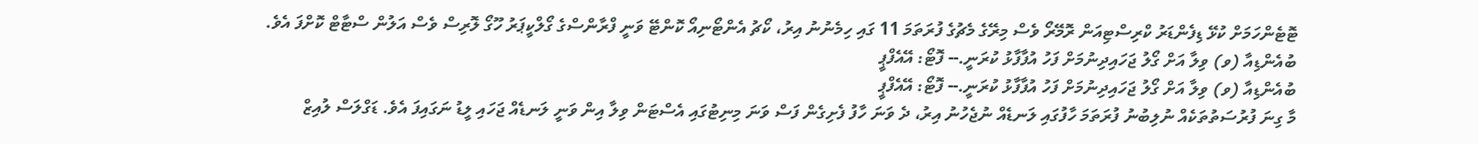ޓޮޓެންހަމަށް ކުޅޭ ޑިފެންޑަރު ކްރިސްޓިއަން ރޮމޭރޯ ވެސް މިރޭގެ މެޗުގެ ފުރަތަމަ 11 ގައި ހިމެނުނު އިރު، ކޯޗު އެންޓޯނިއޯ ކޮންޓޭ ވަނީ ފްރާންސްގެ ގޯލްކީޕަރު ހޫގޯ ލޮރިސް ވެސް އަލުން ސްޓާޓް ކޮށްފަ އެވެ.
ބުއެންޑިއާ (ވ) ވިލާ އަށް ގޯލު ޖަހައިދިނުމަށް ފަހު އުފާފާޅު ކުރަނީ.-- ފޮޓޯ: އޭއެފްޕީ
ބުއެންޑިއާ (ވ) ވިލާ އަށް ގޯލު ޖަހައިދިނުމަށް ފަހު އުފާފާޅު ކުރަނީ.-- ފޮޓޯ: އޭއެފްޕީ
މާ ގިނަ ފުރުސަތުތަކެއް ނުލިބުނު ފުރަތަމަ ހާފުގައި ލަނޑެއް ނުޖެހުނު އިރު، ދެ ވަނަ ހާފު ފެށިގެން ފަސް ވަނަ މިނިޓުގައި އެސްޓަން ވިލާ އިން ވަނީ ލަނޑެއް ޖަހައި ލީޑު ނަގައިފަ އެވެ. ޑަގްލަސް ލުއިޒް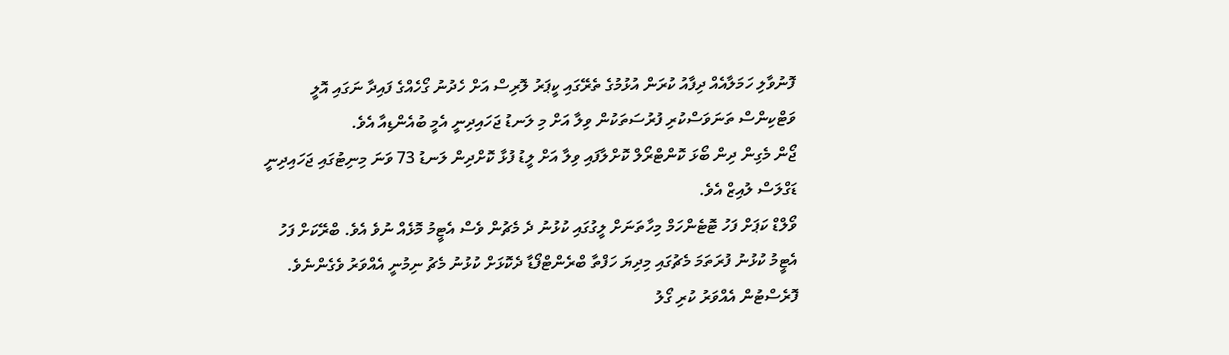ފޮނުވާލި ހަމަލާއެއް ދިފާއު ކުރަން އުޅުމުގެ ތެރޭގައި ކީޕަރު ލޮރިސް އަށް ހެދުނު ގޯހެއްގެ ފައިދާ ނަގައި އޮލީ ވަޓްކިންސް ތަނަވަސްކުރި ފުރުސަތަކުން ވިލާ އަށް މި ލަނޑު ޖަހައިދިނީ އެމީ ބުއެންޑިއާ އެވެ.
ޖޯން މެގިން ދިން ބޯޅަ ކޮންޓްރޯލް ކޮށްލާފައި ވިލާ އަށް ލީޑު ފުޅާ ކޮށްދިން ލަނޑު 73 ވަނަ މިނިޓުގައި ޖަހައިދިނީ ޑަގްލަސް ލުއިޒް އެވެ.
ވޯލްޑް ކަޕަށް ފަހު ޓޮޓެންހަމް މިހާތަނަށް ލީގުގައި ކުޅުނު ދެ މެޗުން ވެސް އެޓީމު މޮޅެއް ނުވެ އެވެ. ބްރޭކަށް ފަހު އެޓީމު ކުޅުނު ފުރަތަމަ މެޗުގައި މިދިޔަ ހަފްތާ ބްރެންޓްފޯޑާ ދެކޮޅަށް ކުޅުނު މެޗު ނިމުނީ އެއްވަރު ވެގެންނެވެ.
ފޮރެސްޓުން އެއްވަރު ކުރި ގޯލު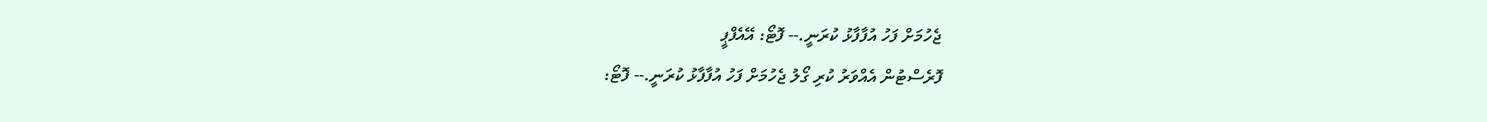ޖެހުމަށް ފަހު އުފާފާޅު ކުރަނީ.-- ފޮޓޯ: އޭއެފްޕީ
ފޮރެސްޓުން އެއްވަރު ކުރި ގޯލު ޖެހުމަށް ފަހު އުފާފާޅު ކުރަނީ.-- ފޮޓޯ: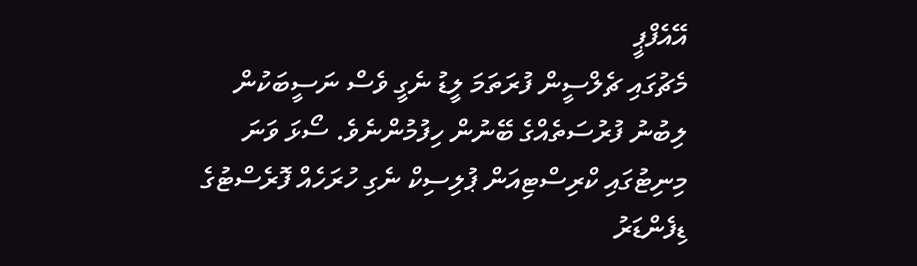އޭއެފްޕީ
މެޗުގައި ޗެލްސީން ފުރަތަމަ ލީޑު ނެގީ ވެސް ނަސީބަކުން ލިބުނު ފުރުސަތެއްގެ ބޭނުން ހިފުމުންނެވެ. ސޯޅަ ވަނަ މިނިޓުގައި ކްރިސްޓިއަން ޕުލިސިކް ނެގި ހުރަހެއް ފޮރެސްޓުގެ ޑިފެންޑަރު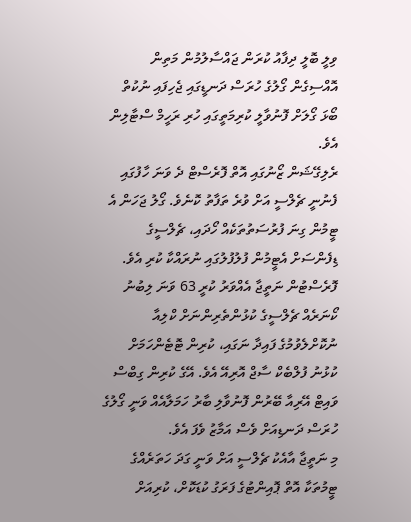ވިލީ ބޮލީ ދިފާއު ކުރަން ޖައްސާލުމުން މަތިން އޮއްސިގެން ގޯލުގެ ހުރަސް ދަނޑީގައި ޖެހިފައި ނުކުތް ބޯޅަ ގޯލަށް ފޮނުވާލީ ކުރިމަތީގައި ހުރި ރަހީމް ސްޓާލިން އެވެ.
ރެލިގޭޝަން ޒޯނުގައި އޮތް ފޮރެސްޓް ދެ ވަނަ ހާފުގައި ފެނުނީ ޗެލްސީ އަށް ވުރެ ތަފާތު ކޮނެވެ. ގޯލު ޖަހަން އެ ޓީމުން ގިނަ ފުރުސަތުތަކެއް ހޯދައި، ޗެލްސީގެ ޑިފެންސަށް އެޓީމުން ފުލުފުލުގައި ނުރައްކާ ކުރި އެވެ.
ފޮރެސްޓުން ނަތީޖާ އެއްވަރު ކުރީ 63 ވަނަ ލިބުނު ކޯނަރެއް ޗެލްސީގެ ކުޅުންތެރިންނަށް ކްލިއާ ނުކޮށްލެވުމުގެ ފައިދާ ނަގައި، ކުރިން ޓޮޓެންހަމަށް ކުޅުނު ފުލްބެކް ސާޖް އޮރިއޭ އެވެ. އޭގެ ކުރިން ގިބްސް ވައިޓް އޭރިއާ ބޭރުން ފޮނުވާލި ބާރު ހަމަލާއެއް ވަނީ ގޯލުގެ ހުރަސް ދަނޑިއަށް ވެސް އަމާޒު ވެފަ އެވެ.
މި ނަތީޖާ އާއެކު ޗެލްސީ އަށް ވަނީ ގަދަ ހަތަރެއްގެ ޓީމުތަކާ އޮތް ޕޮއިންޓުގެ ފަރަގު ކުޑަކޮށް، ކުރިއަށް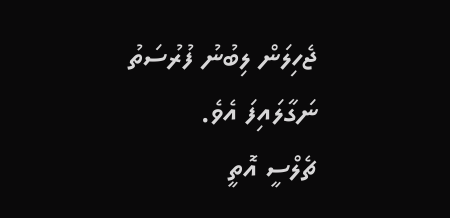ޖެހިލަން ލިބުނު ފުރުސަތު ނަގާލައިފަ އެވެ.
ޗެލްސީ އޮތީ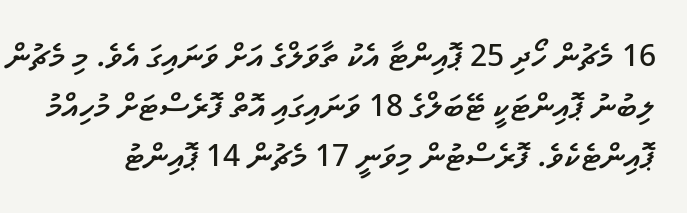16 މެޗުން ހޯދި 25 ޕޮއިންޓާ އެކު ތާވަލްގެ އަށް ވަނައިގަ އެވެ. މި މެޗުން ލިބުނު ޕޮއިންޓަކީ ޓޭބަލްގެ 18 ވަނައިގައި އޮތް ފޮރެސްޓަށް މުހިއްމު ޕޮއިންޓެކެވެ. ފޮރެސްޓުން މިވަނީ 17 މެޗުން 14 ޕޮއިންޓު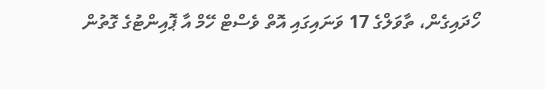ހޯދައިގެން، ތާވަލްގެ 17 ވަނައިގައި އޮތް ވެސްޓް ހޭމް އާ ޕޮއިންޓުގެ ގޮތުން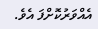އެއްވަރުކޮށްފަ އެވެ.